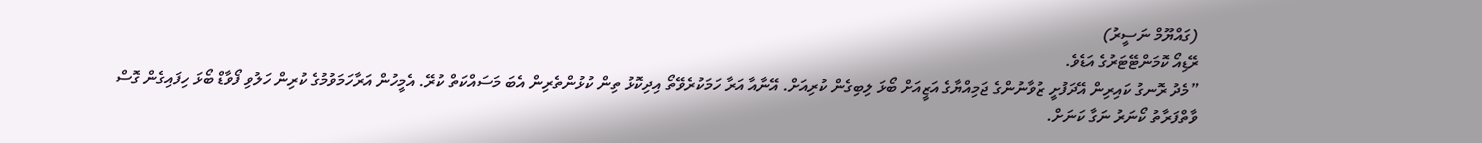(ގައްޔޫމް ނަސީރު)
ރޭޑިއޯ ކޮމަންޓޭޓަރުގެ އަޑެވެ.
”މެދު ރޮނގު ކައިރިން އޭދަފުށީ ޒުވާނުންގެ ޖަމިއްޔާގެ އަޒީއަށް ބޯޅަ ލިބިގެން ކުރިއަށް. އޭނާއާ އަރާ ހަމަކުރެވޭތޯ އިދިކޮޅު ތިން ކުޅުންތެރިން އެބަ މަސައްކަތް ކުރޭ. އެމީހުން އަރާހަމަވުމުގެ ކުރިން ހަލުވި ފޯވާޑް ބޯޅަ ހިފައިގެން ގޮސް ވާތްފަރާތު ކޯނަރު ނަގާ ކަނަށް.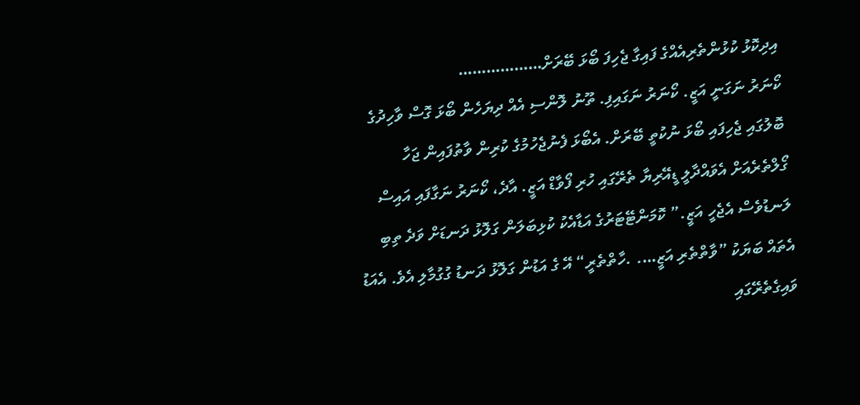އިދިކޮޅު ކުޅުންތެރިއެއްގެ ފައިގާ ޖެހިފަ ބޯޅަ ބޭރަށް………………
ކޯނަރު ނަގަނީ އަޒީ. ކޯނަރު ނަގައިފި. ތޫނު ލޮންސި އެއް ދިޔަހެން ބޯޅަ ގޮސް ވާހިދުގެ ބޮލުގައި ޖެހިފައި ބޯޅަ ނުކުތީ ބޭރަށް. އެބޯޅަ ފެނުޖެހުމުގެ ކުރިން ވާތުފައިން ޖަހާ ގޯލްތެރެއަށް އެވައްދާލީ ޑީއޭރިޔާ ތެރޭގައި ހުރި ފޯވާޑް އަޒީ. އާދެ، ކޯނަރު ނަގާފައި އައިސް ލަނޑުވެސް އެޖެހީ އަޒީ.” ކޮމަންޓޭޓަރުގެ އަޑާއެކު ކުޅިބަލަން ގަލޮޅު ދަނޑަށް ވަދެ ތިބި އެތައް ބަޔަކު ”ވާތްތެރި އަޒީ…. .ހާތްތެރީ“ އޭ ގެ އަޑުން ގަލޮޅު ދަނޑު ގުގުމާލި އެވެ. އެއަޑު ވައިގެތެރޭގައި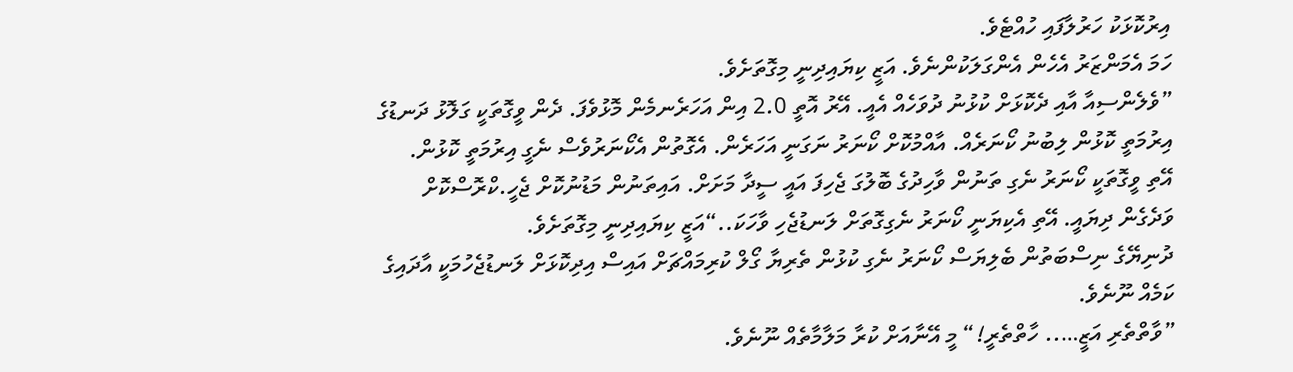އިރުކޮޅަކު ހަރުލާފައި ހުއްޓެވެ.
ހަމަ އެމަންޒަރު އެހެން އެންގަލަކުންނެވެ. އަޒީ ކިޔައިދިނީ މިގޮތަށެވެ.
”ވެލެންސިއާ އާއި ދެކޮޅަށް ކުޅުނު ދުވަހެއް އެއީ. އޭރު އޮތީ 2.0 އިން އަހަރެނމެން މޮޅުވެފަ. ދެން ވީގޮތަކީ ގަލޮޅު ދަނޑުގެ އިރުމަތީ ކޮޅުން ލިބުނު ކޯނަރެއް. އާއްމުކޮށް ކޯނަރު ނަގަނީ އަހަރެން. އެގޮތުން އެކޯނަރުވެސް ނެގީ އިރުމަތީ ކޮޅުން. އޭތި ވީގޮތަކީ ކޯނަރު ނެގި ތަނުން ވާހިދުގެ ބޮލުގަ ޖެހިފަ އައީ ސީދާ މަށަށް. އައިތަނުން މަޑުނުކޮށް ޖެހީ.ކްރޮސްކޮށް ވަދެގެން ދިޔައީ. އޭތި އެކިޔަނީ ކޯނަރު ނެގިގޮތަށް ލަނޑުޖެހި ވާހަކަ..“އަޒީ ކިޔައިދިނީ މިގޮތަށެވެ.
ދުނިޔޭގެ ނިސްބަތުން ބެލިޔަސް ކޯނަރު ނެގި ކުޅުން ތެރިޔާ ގޯލް ކުރިމައްޗަށް އައިސް އިދިކޮޅަށް ލަނޑުޖެހުމަކީ އާދައިގެ ކަމެއް ނޫނެވެ.
”ވާތްތެރި އަޒީ….. ހާތްތެރީ!“ މީ އޭނާއަށް ކުރާ މަލާމާތެއް ނޫނެވެ.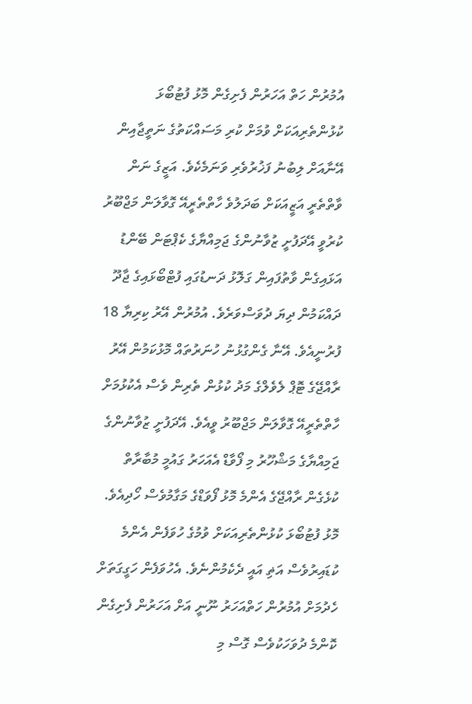އުމުރުން ހަތް އަހަރުން ފެށިގެން މޮޅު ފުޓުބޯޅަ ކުޅުންތެރިއަކަށް ވުމަށް ކުރި މަސައްކަތުގެ ނަތީޖާއިން އޭނާއަށް ލިބުނު ފަޚުރުވެރި ވަނަމެކެވެ. އަޒީގެ ނަން ވާތްތެރީ އަޒީއަކަށް ބަދަލުވެ ހާތްތެރީއޭ ގޮވާލަން މަޖްބޫރު ކުރުވީ އޭދަފުށީ ޒުވާނުންގެ ޖަމިއްޔާގެ ކެޕްޓަން ބޭންޑު އަޅައިގެން ވާތުފައިން ގަލޮޅު ދަނޑުގައި ފުޓްބޯޅައިގެ ޖާދޫ ދައްކަމުން ދިޔަ ދުވަސްވަރެވެ. އުމުރުން އޭރު ކިރިޔާ 18 ފުރުނީއެވެ. އޭނާ ގެންގުޅުނު ހުނަރުތައް މޮޅުކަމުން އޭރު ރާއްޖޭގެ ޓޮޕް ލެވެލްގެ މަދު ކުޅުން ތެރިން ވެސް އެކުޅުމަށް ހާތްތެރީއޭ ގޮވާލަން މަޖްބޫރު ވީއެވެ. އޭދަފުށީ ޒުވާނުންގެ ޖަމިއްޔާގެ މަޝްހޫރު މި ފޯވާޑް އެއަހަރު ގައުމީ މުބާރާތް ކުޅެގެން ރާއްޖޭގެ އެންމެ މޮޅު ފޯވަޑްގެ މަގާމުވެސް ހޯދިއެވެ.
މޮޅު ފުޓުބޯޅަ ކުޅުންތެރިއަކަށް ވުމުގެ ހުވަފެން އެންމެ ކުޑައިރުވެސް އަޡި އައީ ދެކެމުންނެވެ. އެހުވަފެން ހަގީގަތަށް ހެދުމަށް އުމުރުން ހަތްއަހަރު ނޫނީ އަށް އަހަރުން ފެށިގެން ކޮންމެ ދުވަހަކުވެސް ގޮސް މި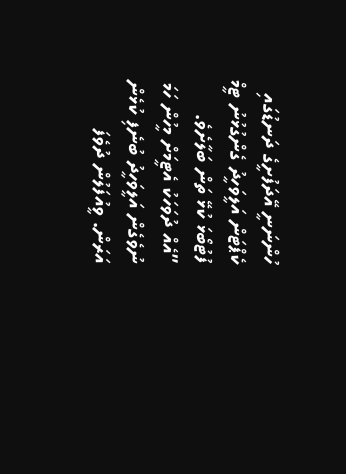ހުންނަނީ އޭދަފުށީގެ ދަނޑުގައި ކެޕްޓަން އަލީވަހީދު ގެންގުޅުނު ޓީމް ފުޓުބޯޅަ ކުޅޭ ތަން ބަލާށެވެ.
”އެއް ދުވަހަކު އެޓީމަށް މީހުން ހަމަ ނުވެގެން އަލީވަހީދު ބުނެފި ކުޅެން އަރަން. ވީއުފަލުން ދުވެފަ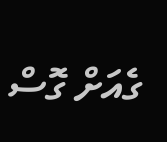ގެއަށް ގޮސް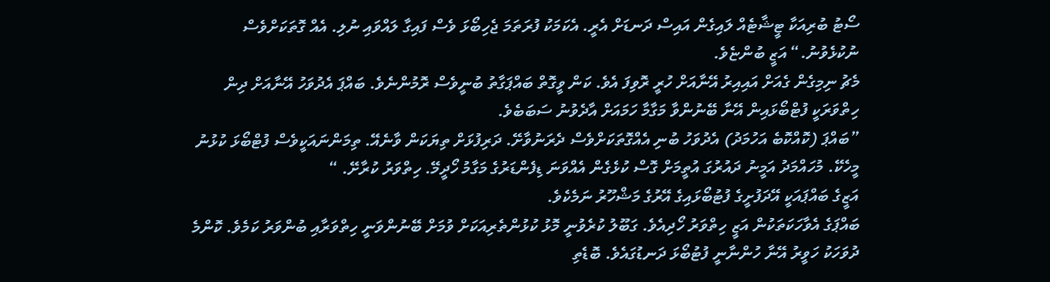ސޯޓު ބުރިއަކާ ޓީޝާޓެއް ލައިގެން އައިސް ދަނޑަށް އެރީ. އެކަމަކު ފުރަތަމަ ޖެހިބޯޅަ ވެސް ފައިގާ ލައްވައި ނުލި. އެއް ގޮތަކަށްވެސް ނުކުޅެވުނު.“ އަޒީ ބުންޏެވެ.
މެޗު ނިމިގެން ގެއަށް އައިއިރު އޭނާއަށް ހުރީ ރޮވިފަ އެވެ. ކަން ވީގޮތް ބައްޕަގާތު ބުނީވެސް ރޮމުންނެވެ. ބައްޕަ އެދުވަހު އޭނާއަށް ދިން ހިތްވަރަކީ ފުޓްބޯޅައިން އޭނާ ބޭނުންވާ މަގާމާ ހަމައަށް އާދެވުނު ސަބަބެވެ.
”ބައްޕަ (ކޮއްކޮބެ އަހުމަދު) އެދުވަހު ބުނި އެއްގޮތަކަށްވެސް ދެރަނުވާށޭ. ދަރިފުޅަށް ތިޔަކަން ވާނެއޭ. ތިމަންނައަކީވެސް ފުޓްބޯޅަ ކުޅުނު މީހެކޭ. މުހައްމަދު އަމީނު ދައުރުގަ އުތީމަށް ގޮސް ކުޅެގެން އެއްވަނަ ޑިފެންޑަރުގެ މަގާމު ހޯދީމޭ. ހިތްވަރު ކުރާށޭ. “
އަޒީގެ ބައްޕައަކީ އޭދަފުށީގެ ފުޓުބޯޅައިގެ އޭރުގެ މަޝްހޫރު ނަމެކެވެ.
ބައްޕަގެ އެވާހަކަތަކުން އަޒީ ހިތްވަރު ހޯދިއެވެ. ގަބޫލު ކުރެވުނީ މޮޅު ކުޅުންތެރިއަކަށް ވުމަށް ބޭނުންވަނީ ހިތްވަރާއި ބުންވަރު ކަމެވެ. ކޮންމެ ދުވަހަކު ހަވީރު އޭނާ ހުންނާނީ ފުޓުބޯޅަ ދަނޑުގައެވެ. ބޮޑެތި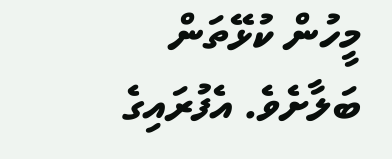މީހުން ކުޅޭތަން ބަލާށެވެ. އެފުރައިގެ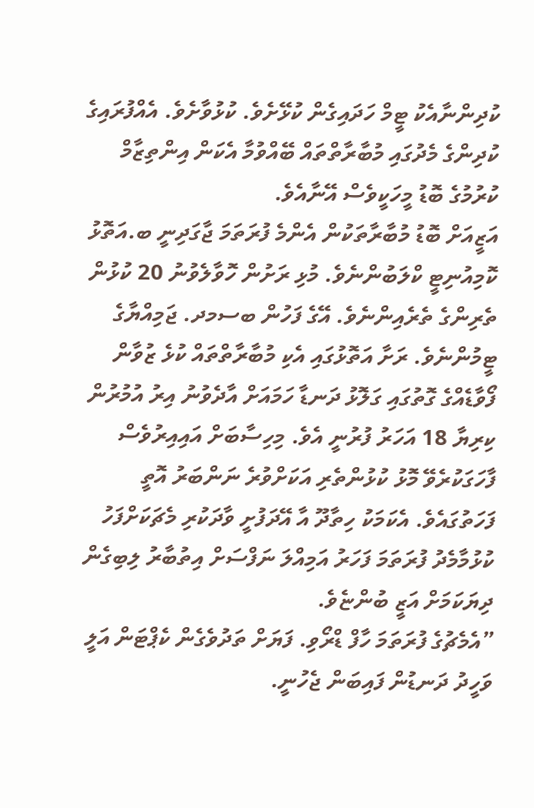ކުދިންނާއެކު ޓީމް ހަދައިގެން ކުޅޭށެވެ. ކުޅުވާށެވެ. އެއްފުރައިގެ ކުދިންގެ މެދުގައި މުބާރާތްތައް ބޭއްވުމާ އެކަން އިންތިޒާމް ކުރުމުގެ ބޮޑު މީހަކީވެސް އޭނާއެވެ.
އަޒީއަށް ބޮޑު މުބާރާތަކުން އެންމެ ފުރަތަމަ ޖާގަދިނީ ބ.އަތޮޅު ކޮމިއުނިޓީ ކްލަބުންނެވެ. މުޅި ރަށުން ހޮވާލެވުނު 20 ކުޅުން ތެރިންގެ ތެރެއިންނެވެ. އޭގެ ފަހުން ބސމދ. ޖަމިއްޔާގެ ޓީމުންނެވެ. ރަށާ އަތޮޅުގައި އެކި މުބާރާތްތައް ކުޅެ ޒުވާން ފޯވާޑެއްގެ ގޮތުގައި ގަލޮޅު ދަނޑާ ހަމައަށް އާދެވުނު އިރު އުމުރުން ކިރިޔާ 18 އަހަރު ފުރުނީ އެވެ. މިހިސާބަށް އައިއިރުވެސް ފާހަގަކުރެވޭ މޮޅު ކުޅުންތެރި އަކަށްވުރެ ނަންބަރު އޮތީ ފަހަތުގައެވެ. އެކަމަކު ހިތާދޫ އާ އޭދަފުށީ ވާދަކުރި މެޗަކަށްފަހު ކުޅުމާމެދު ފުރަތަމަ ފަހަރު އަމިއްލަ ނަފްސަށް އިތުބާރު ލިބިގެން ދިޔަކަމަށް އަޒީ ބުންޏެވެ.
”އެމެޗުގެ ފުރަތަމަ ހާފް ޑްރޯވި. ފަޔަށް ތަދުވެގެން ކެޕްޓަން އަލީ ވަހީދު ދަނޑުން ފައިބަން ޖެހުނީ.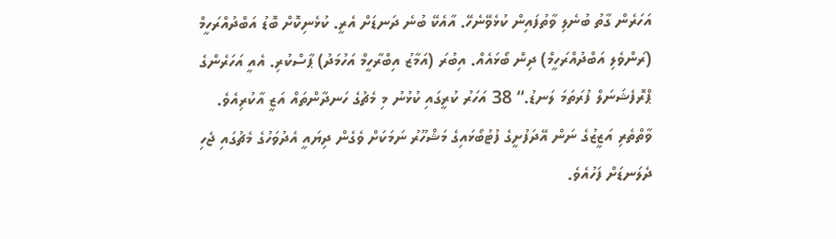އަހަރެން ގާތު ބުނެލި ވާތުފައިން ކުޅެވޭނެހޭ. އާއެކޭ ބުނެ ދަނޑަށް އެރީ. ކުޅެނިކޮށް ބޮޑު އަބްދުއްރަހީމް (ރަންވެލި އަބްދުއްރަހީމް) ދިން ބޯޅައެއް. އިބުރަ (އަމާޒު އިބްރާހީމް އަހުމަދު) ޕާސްކުރި. އެއީ އަހަރެންގެ ޕްރޮފެޝަނަލް ފުރަތަމަ ލަނޑު.“ 38 އަހަރު ކުރީގައި ކުޅުނު މި މެޗުގެ ހަނދާންތައް އަޒީ އާކުރިއެވެ.
ވާތްތެރި އަޒީޒުގެ ނަން އޭދަފުށީގެ ފުޓުބޯޅައިގެ މަޝްހޫރު ނަމަކަށް ވެގެން ދިޔައީ އެދުވަހުގެ މެޗުގައި ޖެހި ދެލަނޑަށް ފަހުއެވެ.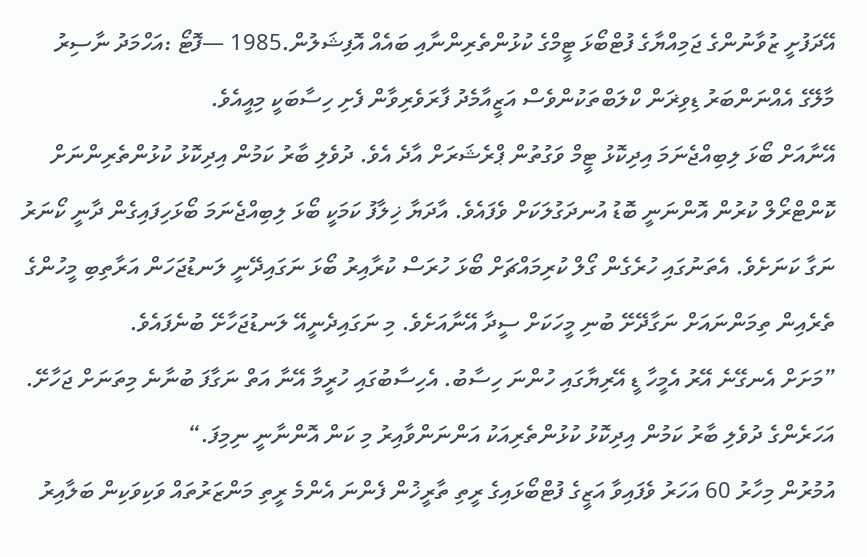އޭދަފުށީ ޒުވާނުންގެ ޖަމިއްޔާގެ ފުޓްބޯޅަ ޓީމްގެ ކުޅުންތެރިންނާއި ބައެއް އޮފިޝަލުން.1985 —ފޮޓޯ :އަހްމަދު ނާސިރު
މާލޭގެ އެއްނަންބަރު ޑިވިޜަން ކްލަބްތަކުންވެސް އަޒީއާމެދު ފާރަވެރިވާން ފެށި ހިސާބަކީ މިއީއެވެ.
އޭނާއަށް ބޯޅަ ލިބިއްޖެނަމަ އިދިކޮޅު ޓީމް ވަގުތުން ޕްރެޝަރަށް އާދެ އެވެ. ދުވެލި ބާރު ކަމުން އިދިކޮޅު ކުޅުންތެރިންނަށް ކޮންޓްރޯލް ކުރުން އޮންނަނީ ބޮޑު އުނދަގުލަކަށް ވެފައެވެ. އާދަޔާ ޚިލާފު ކަމަކީ ބޯޅަ ލިބިއްޖެނަމަ ބޯޅަހިފައިގެން ދާނީ ކޯނަރު ނަގާ ކަނަށެވެ. އެތަނުގައި ހުރެގެން ގޯލް ކުރިމައްޗަށް ބޯޅަ ހުރަސް ކުރާއިރު ބޯޅަ ނަގައިދޭނީ ލަނޑުޖަހަން އަރާތިބި މީހުންގެ ތެރެއިން ތިމަންނައަށް ނަގާދޭށޭ ބުނި މީހަކަށް ސީދާ އޭނާއަށެވެ. މި ނަގައިދެނީއޭ ލަނޑުޖަހާށޭ ބުނެފައެވެ.
”މަށަށް އެނގޭނެ އޭރު އެމީހާ ޑީ އޭރިޔާގައި ހުންނަ ހިސާބު. އެހިސާބުގައި ހުރީމާ އޭނާ އަތް ނަގާފަ ބުނާނެ މިތަނަށް ޖަހާށޭ. އަހަރެންގެ ދުވެލި ބާރު ކަމުން އިދިކޮޅު ކުޅުންތެރިއަކު އަންނަންވާއިރު މި ކަން އޮންނާނީ ނިމިފަ.“
އުމުރުން މިހާރު 60 އަހަރު ވެފައިވާ އަޒީގެ ފުޓްބޯޅައިގެ ރީތި ތާރީޚުން ފެންނަ އެންމެ ރީތި މަންޒަރުތައް ވަކިވަކިން ބަލާއިރު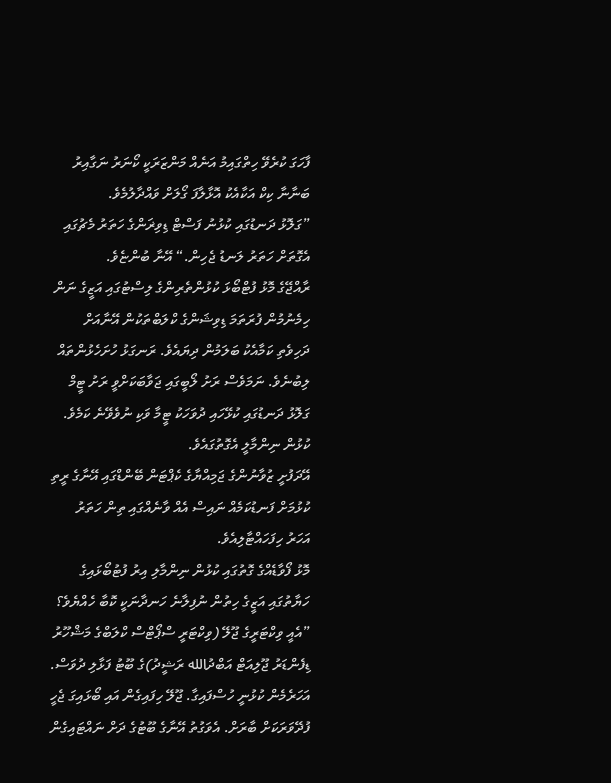ފާހަގަ ކުރެވޭ ހިތްގައިމު އަނެއް މަންޒަރަކީ ކޯނަރު ނަގާއިރު ބަނާނާ ކިކް އަކާއެކު އޮޅާލާފަ ގޯލަށް ވައްދާލުމެވެ.
”ގަލޮޅު ދަނޑުގައި ކުޅުނު ފަސްޓް ޑިވިޜަންގެ ހަތަރު މެޗުގައި އެގޮތަށް ހަތަރު ލަނޑު ޖެހިން.“ އޭނާ ބުންޏެވެ.
ރާއްޖޭގެ މޮޅު ފުޓްބޯޅަ ކުޅުންތެރިންގެ ލިސްޓުގައި އަޒީގެ ނަން ހިމެނުމުން ފުރަތަމަ ޑިވިޝަންގެ ކްލަބްތަކުން އޭނާއަށް ދަހިވެތި ކަމާއެކު ބަލަމުން ދިޔައެވެ. ރަނގަޅު ހުށަހެޅުންތައް ލިބުނެވެ. ނަމަވެސް ރަށު ލޯބީގައި ޖަވާބަކަށްވީ ރަށު ޓީމް ގަލޮޅު ދަނޑުގައި ކުޅޭހައި ދުވަހަކު ޓީމާ ވަކި ނުވެވޭނެ ކަމެވެ. ކުޅުން ނިންމާލީ އެގޮތުގައެވެ.
އޭދަފުށީ ޒުވާނުންގެ ޖަމިއްޔާގެ ކެޕްޓަން ބޭންޑްގައި އޭނާގެ ރީތި ކުޅުމަށް ފަނޑުކަމެއް ނައިސް އެއް ވާނެއްގައި ތިން ހަތަރު އަހަރު ހިފަހައްޓާލިއެވެ.
މޮޅު ފޯވާޑެއްގެ ގޮތުގައި ކުޅުން ނިންމާލި އިރު ފުޓުބޯޅައިގެ ހަޔާތުގައި އަޒީގެ ހިތުން ނުފިލާނެ ހަނދާނަކީ ކޮބާ ހެއްޔެވެ؟
”އެއީ ވިކްޓަރީގެ ޖޫލޭ (ވިކްޓަރީ ސްޕޯޓްސް ކްލަބްގެ މަޝްހޫރު ޑިފެންޑަރު ޖޫލިއަޓް އަބްދުالله ރަޝީދު)ގެ ބޫޓު ފަޅާލި ދުވަސް. އަހަރެމެން ކުޅުނީ ހުސްފައިގާ. ޖޫލޭ ހިފައިގެން އައި ބޯޅައިގަ ޖެހީ ފުދޭވަރަކަށް ބާރަށް. އެވަގުތު އޭނާގެ ބޫޓުގެ ދަށް ނައްޓައިގެން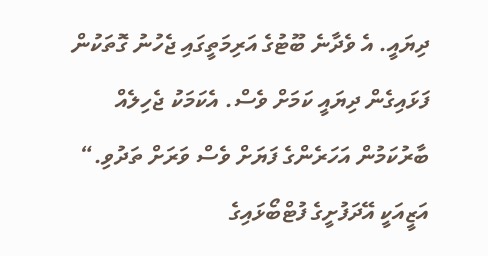ދިޔައީ. އެ ވެދާނެ ބޫޓުގެ އަރިމަތީގައި ޖެހުނު ގޮތަކުން ފަޅައިގެން ދިޔައީ ކަމަށް ވެސް. އެކަމަކު ޖެހިލެއް ބާރުކަމުން އަހަރެންގެ ފަޔަށް ވެސް ވަރަށް ތަދުވި.“
އަޒީއަކީ އޭދަފުށީގެ ފުޓްބޯޅައިގެ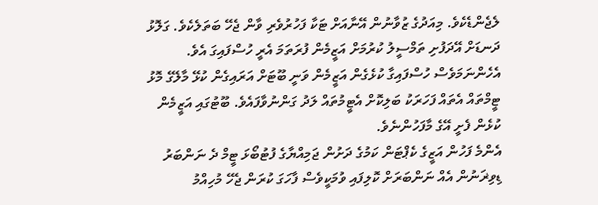ލެޖެންޑެކެވެ. މިއަދުގެ ޒުވާނުން އޭނާއަށް ޓަކާ ފަހުރުވެރި ވާން ޖެހޭ ބަތަލެކެވެ. ގަލޮޅު ދަނޑަށް އޭދަފުށި ތަމްސީލު ކުރުމަށް އަޒީމެން ފުރަތަމަ އެރީ ހުސްފައިގަ އެވެ. އެހެންނަމަވެސް ހުސްފައިގާ ކުޅެގެން އަޒީމެން ވަނީ ބޫޓަށް އަރައިގެން ކުޅޭ މާލޭގެ މޮޅު ޓީމްތައް އެތައް ފަހަރަކު ބަލިކޮށް އެޓީމުތައް ލަދު ގަންނުވާފައެވެ. ބޫޓުގައި އަޒީމެން ކުޅެން ފެށީ އޭގެ މާފަހުންނެވެ.
އެންމެ ފަހުން އަޒީގެ ކެޕްޓަން ކަމުގެ ދަށުން ޖަމިއްޔާގެ ފުޓުބޯޅަ ޓީމް ދެ ނަންބަރު ޑިވިޜަނުން އެއް ނަންބަރަށް ކޮލިފައި ވުމަކީވެސް ފާހަގަ ކުރަން ޖެހޭ މުހިއްމު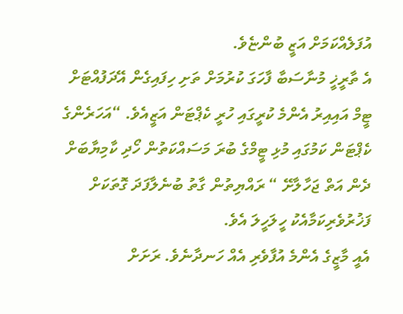އުފަލެއްކަމަށް އަޒީ ބުންޏެވެ.
އެ ތާރީޚީ މުނާސަބާ ފާހަގަ ކުރުމަށް ތަށި ހިފައިގެން އޭދަފުއްޓަށް ޓީމް އައިއިރު އެންމެ ކުރީގައި ހުރީ ކެޕްޓަން އަޒީއެވެ. “އަހަރެންގެ ކެޕްޓަން ކަމުގައި މުޅި ޓީމްގެ ބުރަ މަސައްކަތުން ހޯދި ކާމިޔާބަށް ދެން އަތް ޖަހާލާށޭ “ ރައްޔިތުން ގާތު ބުނެލާފަދަ ގޮތަކަށް ފަޚުރުވެރިކަމާއެކު ހީލަހީލަ އެވެ.
އެއީ މާޒީގެ އެންމެ އުފާވެރި އެއް ހަނދާނެވެ. ރަށަށް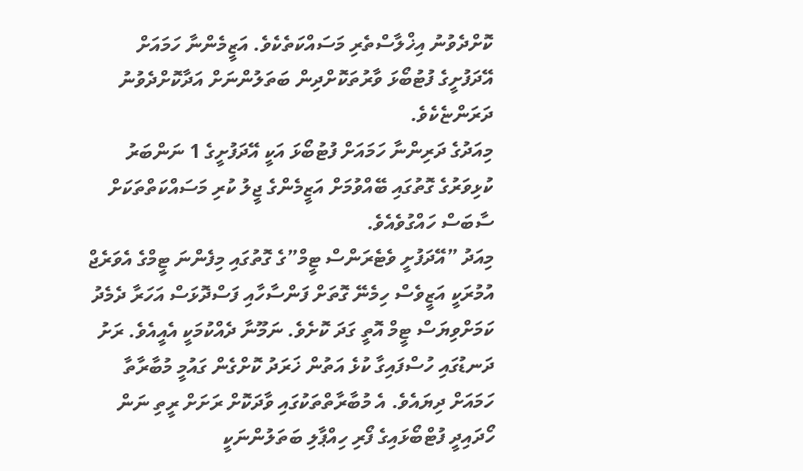ކޮށްދެވުނު އިޚްލާސްތެރި މަސައްކަތެކެވެ. އަޒީމެންނާ ހަމައަށް އޭދަފުށީގެ ފުޓުބޯޅަ ވާރުތަކޮށްދިން ބަތަލުންނަށް އަދާކޮށްދެވުނު ދަރަންޏެކެވެ.
މިއަދުގެ ދަރިންނާ ހަމައަށް ފުޓުބޯޅަ އަކީ އޭދަފުށީގެ 1 ނަންބަރު ކުޅިވަރުގެ ގޮތުގައި ބޭއްވުމަށް އަޒީމެންގެ ޖީލު ކުރި މަސައްކަތްތަކަށް ސާބަސް ހައްގުވެއެވެ.
މިއަދު ”އޭދަފުށީ ވެޓެރަންސް ޓީމް”ގެ ގޮތުގައި މިފެންނަ ޓީމްގެ އެވަރެޖް އުމުރަކީ އަޒީވެސް ހިމެނޭ ގޮތަށް ފަންސާހާއި ފަސްދޮޅަސް އަހަރާ ދެމެދު ކަމަށްވިޔަސް ޓީމް އޮތީ ގަދަ ކޮށެވެ. ނަމޫނާ ދެއްކުމަކީ އެއީއެވެ. ރަށު ދަނޑުގައި ހުސްފައިގާ ކުޅެ އަތުން ޚަރަދު ކޮށްގެން ގައުމީ މުބާރާތާ ހަމައަށް ދިޔައެވެ. އެ މުބާރާތްތަކުގައި ވާދަކޮށް ރަށަށް ރީތި ނަން ހޯދައިދީ ފުޓްބޯޅައިގެ ފޯރި ހިއްޕާލި ބަތަލުންނަކީ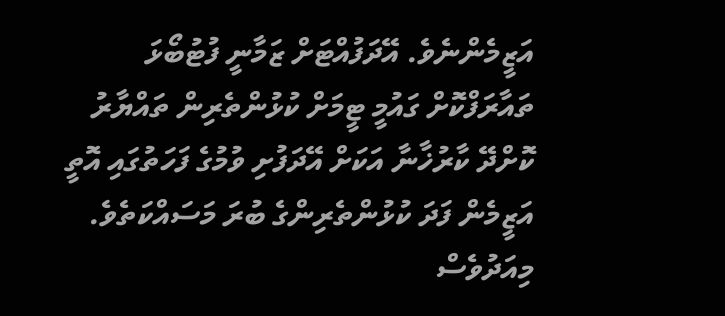އަޒީމެންނެވެ. އޭދަފުއްޓަށް ޒަމާނީ ފުޓުބޯޅަ ތައާރަފްކޮށް ގައުމީ ޓީމަށް ކުޅުންތެރިން ތައްޔާރު ކޮށްދޭ ކާރުޚާނާ އަކަށް އޭދަފުށި ވުމުގެ ފަހަތުގައި އޮތީ އަޒީމެން ފަދަ ކުޅުންތެރިންގެ ބުރަ މަސައްކަތެވެ.
މިއަދުވެސް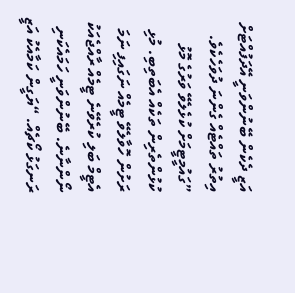އަޒީ ދެކެން ބޭނުންވަނީ އޭދަފުއްޓަށް އިތުރު ތައްޓެއް ގެންނަ ދުވަހެކެވެ.
”ގައުމީޓީމަށް ކުޅެލެވޭ ވަރުގެ މޮޅު ކުޅުންތެރިން ތަކެއް އެބަތިބި. މުޅި ރަށުން ހޮވާލެވޭ ޓީމެއް ނަގައިފި ނަމަ އެޓީމް ބަލި ކުރެވޭނެ ޓީމެއް ރާއްޖެއަކު ނޯންނާނެ. ބޭނުންވަނީ ހަމައެކަނި ރަނގަޅު ކޯޗެއް. “ޔަގީން ކަމާއެކު އަޒީ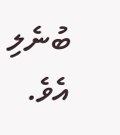ބުނެލި އެވެ.